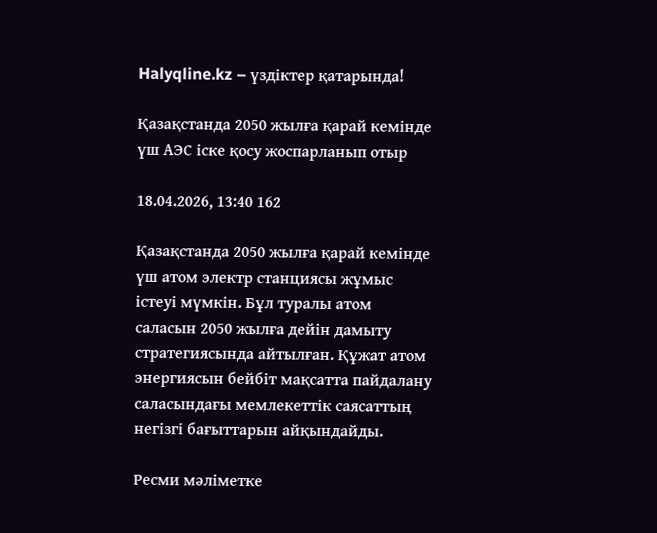Halyqline.kz – үздіктер қатарында!

Қазақстанда 2050 жылға қарай кемінде үш АЭС іске қосу жоспарланып отыр

18.04.2026, 13:40 162

Қазақстанда 2050 жылға қарай кемінде үш атом электр станциясы жұмыс істеуі мүмкін. Бұл туралы атом саласын 2050 жылға дейін дамыту стратегиясында айтылған. Құжат атом энергиясын бейбіт мақсатта пайдалану саласындағы мемлекеттік саясаттың негізгі бағыттарын айқындайды.

Ресми мәліметке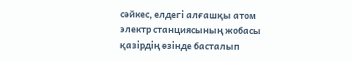сәйкес, елдегі алғашқы атом электр станциясының жобасы қазірдің өзінде басталып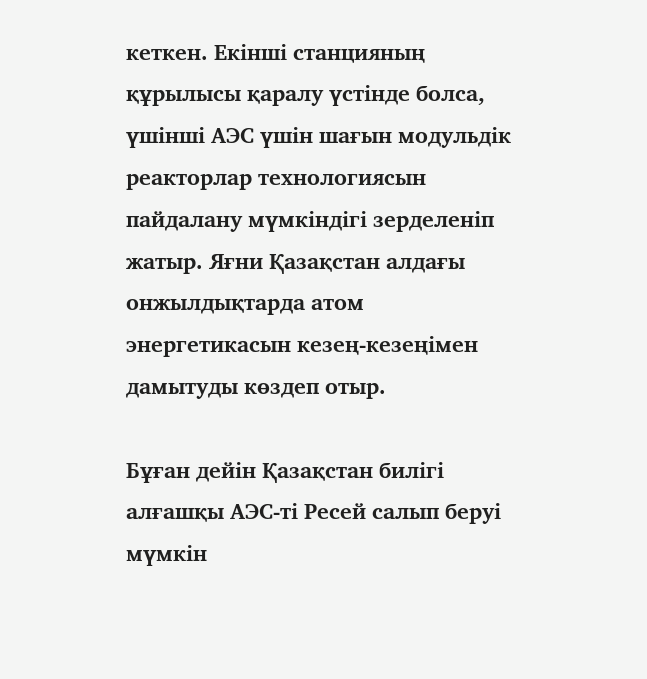кеткен. Екінші станцияның құрылысы қаралу үстінде болса, үшінші АЭС үшін шағын модульдік реакторлар технологиясын пайдалану мүмкіндігі зерделеніп жатыр. Яғни Қазақстан алдағы онжылдықтарда атом энергетикасын кезең-кезеңімен дамытуды көздеп отыр.

Бұған дейін Қазақстан билігі алғашқы АЭС-ті Ресей салып беруі мүмкін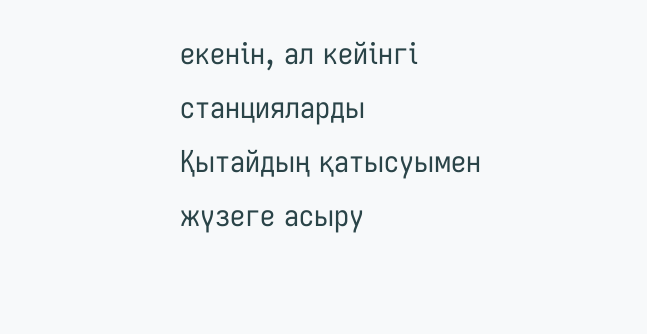екенін, ал кейінгі станцияларды Қытайдың қатысуымен жүзеге асыру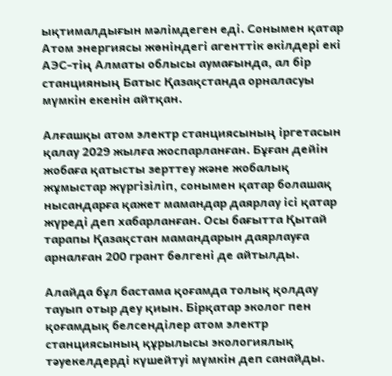ықтималдығын мәлімдеген еді. Сонымен қатар Атом энергиясы жөніндегі агенттік өкілдері екі АЭС-тің Алматы облысы аумағында, ал бір станцияның Батыс Қазақстанда орналасуы мүмкін екенін айтқан.

Алғашқы атом электр станциясының іргетасын қалау 2029 жылға жоспарланған. Бұған дейін жобаға қатысты зерттеу және жобалық жұмыстар жүргізіліп, сонымен қатар болашақ нысандарға қажет мамандар даярлау ісі қатар жүреді деп хабарланған. Осы бағытта Қытай тарапы Қазақстан мамандарын даярлауға арналған 200 грант бөлгені де айтылды.

Алайда бұл бастама қоғамда толық қолдау тауып отыр деу қиын. Бірқатар эколог пен қоғамдық белсенділер атом электр станциясының құрылысы экологиялық тәуекелдерді күшейтуі мүмкін деп санайды.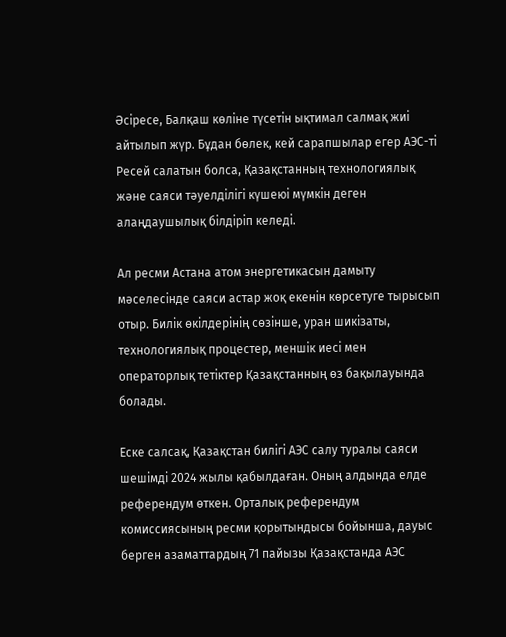Әсіресе, Балқаш көліне түсетін ықтимал салмақ жиі айтылып жүр. Бұдан бөлек, кей сарапшылар егер АЭС-ті Ресей салатын болса, Қазақстанның технологиялық және саяси тәуелділігі күшеюі мүмкін деген алаңдаушылық білдіріп келеді.

Ал ресми Астана атом энергетикасын дамыту мәселесінде саяси астар жоқ екенін көрсетуге тырысып отыр. Билік өкілдерінің сөзінше, уран шикізаты, технологиялық процестер, меншік иесі мен операторлық тетіктер Қазақстанның өз бақылауында болады.

Еске салсақ, Қазақстан билігі АЭС салу туралы саяси шешімді 2024 жылы қабылдаған. Оның алдында елде референдум өткен. Орталық референдум комиссиясының ресми қорытындысы бойынша, дауыс берген азаматтардың 71 пайызы Қазақстанда АЭС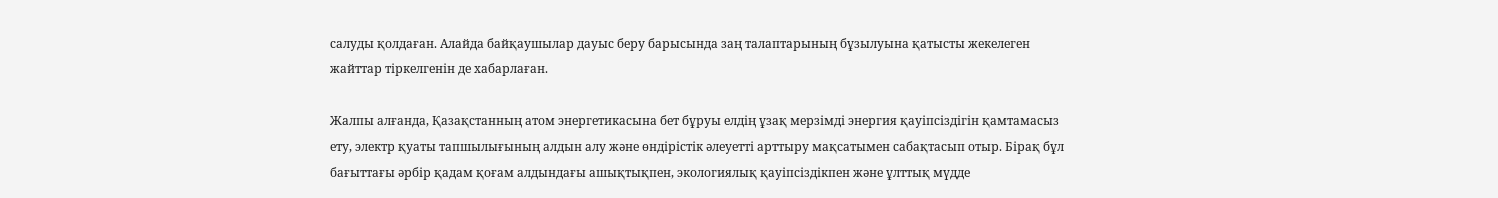салуды қолдаған. Алайда байқаушылар дауыс беру барысында заң талаптарының бұзылуына қатысты жекелеген жайттар тіркелгенін де хабарлаған.

Жалпы алғанда, Қазақстанның атом энергетикасына бет бұруы елдің ұзақ мерзімді энергия қауіпсіздігін қамтамасыз ету, электр қуаты тапшылығының алдын алу және өндірістік әлеуетті арттыру мақсатымен сабақтасып отыр. Бірақ бұл бағыттағы әрбір қадам қоғам алдындағы ашықтықпен, экологиялық қауіпсіздікпен және ұлттық мүдде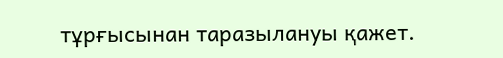тұрғысынан таразылануы қажет.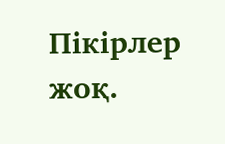Пікірлер жоқ.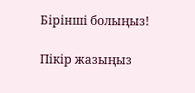Бірінші болыңыз!

Пікір жазыңыз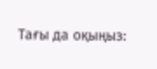Тағы да оқыңыз: